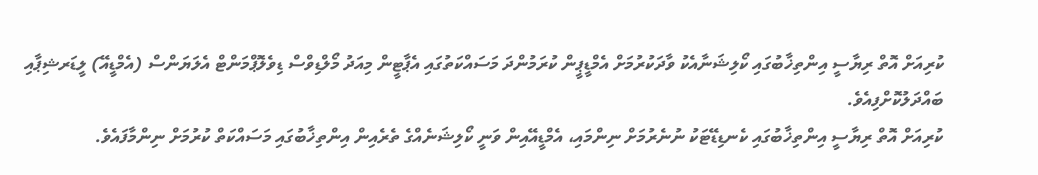ކުރިއަށް އޮތް ރިޔާސީ އިންތިޚާބުގައި ކޯލިޝަނާއެކު ވާދަކުރުމަށް އެމްޑީޕީން ކުރަމުންދަ މަސައްކަތުގައި އެޕާޓީން މިއަދު މޯލްޑިވްސް ޑިވެލޮޕްމަންޓް އެލަޔަންސް (އެމްޑީއޭ) ލީޑަރޝިޕާއި ބައްދަލުކޮށްފިއެވެ.
ކުރިއަށް އޮތް ރިޔާސީ އިންތިޚާބުގައި ކެނޑިޑޭޓަކު ނުނެރުމަށް ނިންމައި، އެމްޑީއޭއިން ވަނީ ކޯލިޝަނެއްގެ ތެރެއިން އިންތިޚާބުގައި މަސައްކަތް ކުރުމަށް ނިންމާފައެވެ.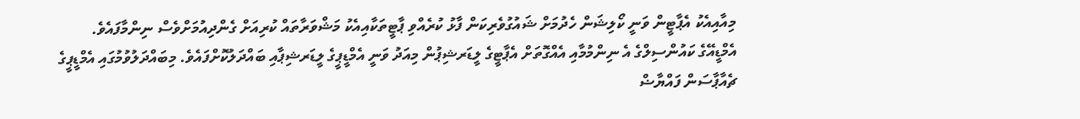މިއާއިއެކު އެޕާޓީން ވަނީ ކޯލިޝަން ހެދުމަށް ޝައުގުވެރިކަން ފާޅު ކުރެއްވި ޕާޓީތަކާއިއެކު މަޝްވަރާތައް ކުރިއަށް ގެންދިއުމަށްވެސް ނިންމާފައެވެ.
އެމްޑީއޭގެ ކައުންސިލްގެ އެ ނިންމުމާއި އެއްގޮތަށް އެޕާޓީގެ ލީޑަރޝިޕުން މިއަދު ވަނީ އެމްޑީޕީގެ ލީޑަރޝިޕާއި ބައްދަލުކޮށްފައެވެ. މިބައްދަލުވުމުގައި އެމްޑީޕީގެ ޗެއާޕާސަން ފައްޔާޟް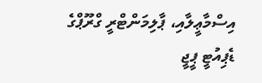އިސްމާޢީލާއި، ޕާލިމަންޓްރީ ގްރޫޕްގެ ޑެޕިއުޓީ ޕީޖީ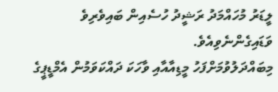ލީޑަރު މުހައްމަދު ރަޝީދު ހުސެއިން ބައިވެރިވެ ވަޑައިގެންނެވިއެވެ.
މިބައްދަލުވުމަށްފަހު މީޑިއާއާއި ވާހަކަ ދައްކަވަމުން އެމްޑީޕީގެ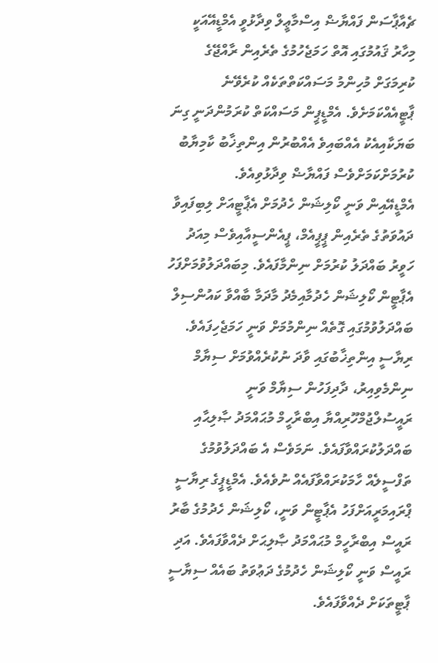ޗެއާޕާސަން ފައްޔާޟް އިސްމާޢީލް ވިދާޅުވީ އެމްޑީއޭއަކީ މިހާރު ޤައުމުގައި އޮތް ހަމަޖެހުމުގެ ތެރެއިން ރާއްޖޭގެ ކުރިމަގަށް މުހިންމު މަސައްކަތްތަކެއް ކުރެވޭނެ ޕާޓީއެއްކަމަށެވެ. އެމްޑީޕީން މަސައްކަތް ކުރަމުންދަނީ ގިނަ ބަޔަކާއިއެކު އެއްބައިވެ އެއްބުރުން އިންތިޚާބު ކާމިޔާބު ކުރުމަށްކަމަށްވެސް ފައްޔާޟް ވިދާޅުވިއެވެ.
އެމްޑީއޭއިން ވަނީ ކޯލިޝަން ހެދުމަށް އެޕާޓީއަށް ލިބިފައިވާ ދައުވަތުގެ ތެރެއިން ޕީޕީއެމް، ޕީއެންސީއާއިވެސް މިއަދު ހަވީރު ބައްދަލު ކުރުމަށް ނިންމާފައެވެ. މިބައްދަލުވުމަށްފަހު އެޕާޓީން ކޯލިޝަން ހެދުމާއިމެދު މާދަމާ ބާއްވާ ކައުންސިލް ބައްދަލުވުމުގައި ގޮތެއް ނިންމުމަށް ވަނީ ހަމަޖެހިފައެވެ.
ރިޔާސީ އިންތިޚާބުގައި ވާދަ ނުކުރެއްވުމަށް ސިޔާމް ނިންމެވިއިރު، ދާދިފަހުން ސިޔާމް ވަނީ ރައީސުލްޖުމްހޫރިއްޔާ އިބްރާހީމް މުޙައްމަދު ޞާލިޙާއި ބައްދަލުކުރައްވާފައެވެ. ނަމަވެސް އެ ބައްދަލުވުމުގެ ތަފްސީލެއް ހާމަކުރައްވާފައެއް ނުވެއެވެ. އެމްޑީޕީގެ ރިޔާސީ ޕްރައިމަރީއަށްފަހު އެޕާޓީން ވަނީ، ކޯލިޝަން ހެދުމުގެ ބާރު ރައީސް އިބްރާހީމް މުޙައްމަދު ޞާލިޙަށް ދެއްވާފައެވެ. އަދި ރައީސް ވަނީ ކޯލިޝަން ހެދުމުގެ ދަޢުވަތު ބައެއް ސިޔާސީ ޕާޓީތަކަށް ދެއްވާފައެވެ.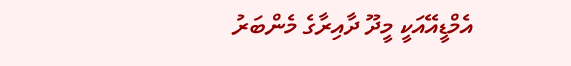އެމްޑީއޭއަކީ މީދޫ ދާއިރާގެ މެންބަރު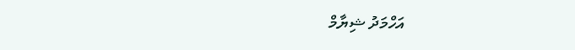އަހްމަދު ޝިޔާމް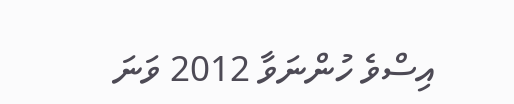އިސްވެ ހުންނަވާ 2012 ވަނަ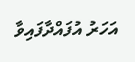އަހަރު އުފައްދާފައިވާ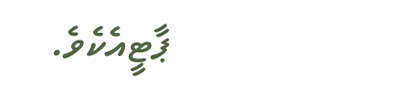ޕާޓީއެކެވެ.